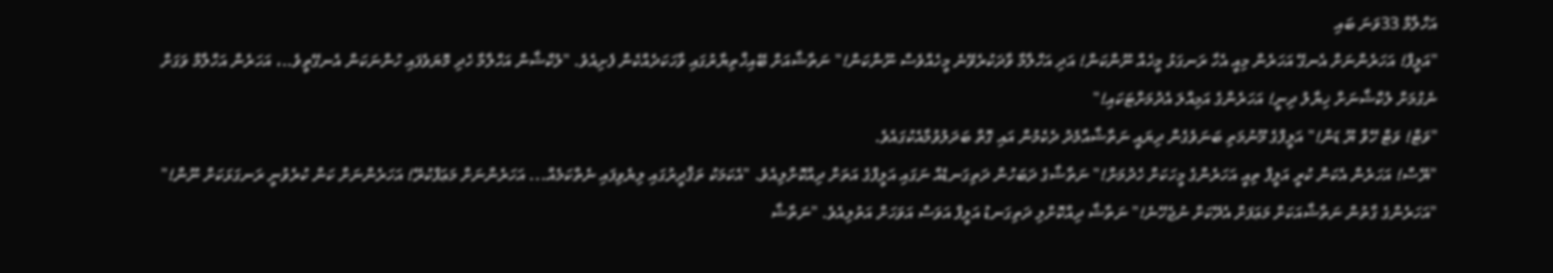އަހްލާމް 33ވަނަ ބައި
"އަލީފް! އަހަރެންނަށް އެނގޭ އަހަރެން މިއީ އެހާ ރަނގަޅު މީހެއް ނޫންކަން! އަދި އަހްލާމާ ވާދަކުރެވޭނެ މީހެއްވެސް ނޫންކަން!" ނަތާޝާއަށް ބޭއިޚްތިޔާރުގައި ވާހަކަދެއްކެން ފެށިއެވެ. "ލުކްޝާން އަހްލާމާ ހެދި މޮޔަވެފައި ހުންނަކަން އެނގޭތީވެ..، އަހަރެން އަހްލާމް ވަގަށް ނެގުމަށް ލުކްޝާނަށް ޚިޔާލު ދިނީ! އަހަރެންގެ އަމިއްލަ އެދުމަށްޓަކައި!"
"ވަޓް! ވަޓް ހޭވް ޔޫ ޑަން!" އަލީފްގެ މޫނުމަތި ބަނަވެގެން ދިޔައީ ނަތާޝާއާމެދު ދެކެމުން އައި ގޮތް ބަދަލުވުމާއެކުގައެވެ.
"ޔޭސް! އަހަރެން އެކަން ކުރީ އަލީފް ތިއީ އަހަރެންގެ މީހަކަށް ހެދުމަށް!" ނަތާޝާގެ ދަބަހުން ދަތިގަނޑެއް ނަގައި އަލީފްގެ އަތަށް ދިއްކޮށްލިއެވެ. "އެކަމަކު ތަޤްދީރުގައި ލިޔެވިފައި ނެތްކަމެއް... އަހަރެންނަށް މަޢަފްކުރޭ! އަހަރެންނަށް ކަން ކުރެވުނީ ރަނގަޅަކަށް ނޫން!"
"އަހަރެންގެ ގާތުން ނަތާޝާއަކަށް މަޢަފަށް އެދޭކަށް ނުޖެހޭނެ!" ނަތާޝާ ދިއްކޮށްލި ދަތިގަނޑު އަލީފް އަވަސް އަވަހަށް އަތުލިއެވެ. "ނަތާޝާ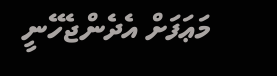މަޢަފަށް އެދެންޖެހޭނީ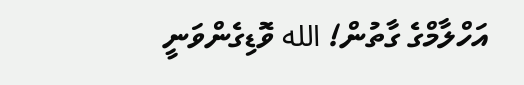އަހްލާމްގެ ގާތުން! الله ވޮޑިގެންވަނީ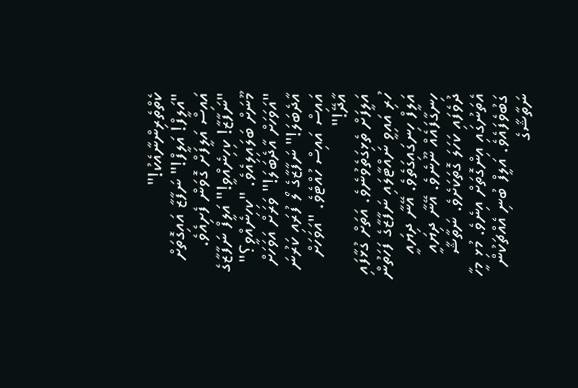ކެތްތެރިންނާއެކު!"
"އަލީފް! އަލީފް!" ނަފާޒާ އައިގޮތަށް އައިސް އަލީފަށް ގޮވަން ފެށިއެވެ.
"ނަފާޒާ! ކިހިނެއްވީ!" އަލީފް ނަފާޒާގެ މޫނަށް ބަލައިލިއެވެ. "ކިހިނެއްވީ؟"
"އަވަހަށް އާދެބަލަ!" ވަރަށް އަވަހަށް އާދެބަލަ!" ނަފާޒާގެ ލޯ ފުރައި ކަރުނަ އައިސް އައިސް ހުއްޓެވެ. "އަވަހަށް އާދޭ!"
އަލީފަށް ތެޅިގަތެވުނެވެ. އަތަށް ގުޅާފައި ހުރި އައިވީ ނައްޓާލައި ނަފާޒާގެ ފަހަތުން އަލީފް ހިނގައިގަތެވެ. އޭނާ ދިޔައީ ހިނގާފައެއް ނޫނެވެ. އޭނާ ދިޔައީ ދުވެފައި ކަހަލަ ގޮތަކަށެވެ. ނަތާޝާ އެތަނުގައި އިންގޮތަށް އިނެވެ. މުޅި މީހާ ގަބުވެފައެވެ. އަލީފް ބުނި އެއްޗަކުން ނަތާޝާގެ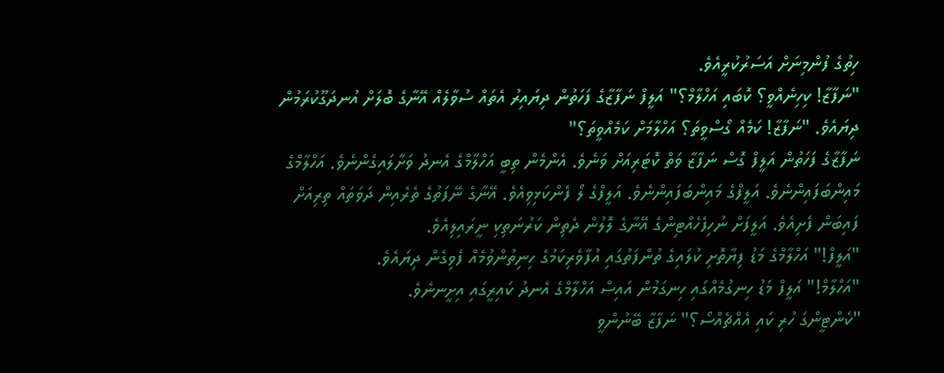ހިތުގެ ފުންމިނަށް އަސަރުކުރީއެވެ.
"ނަފާޒާ! ކިހިނެއްވީ؟ ކޮބައި އަހްލާމް؟" އަލީފް ނަފާޒާގެ ފަހަތުން ދިޔައިރު އެތައް ސުވާލެއް އޭނާގެ ބޮލަށް އުނދަގޫކުރަމުން ދިޔައެވެ. "ނަފާޒާ! ކަމެއް ގޯސްވީތަ؟ އަހްލާމަށް ކަމެއްވީތަ؟"
ނަފާޒާގެ ފަހަތުން އަލީފް ގޮސް ނަފާޒާ ވަތް ކޮޓަރިއަށް ވަނެވެ. އެންމެން ތިބީ އަހްލާމްގެ އެނދު ވަށާލައިގެންނެވެ. އަހްލާމްގެ މައިންބަފައިންނެވެ. އަލީފްގެ މައިންބަފައިންނެވެ. އަލީފްގެ ލޯ ފެންކަޅިވިއެވެ. އޭނާގެ ނޭފަތުގެ ތެރެއިން ދަވަތައް ތިރިއަށް ފައިބަން ފެށިއެވެ. އަލީފަށް ނުހިފެހެއްޓިންގެ އޭނާގެ ލޮލުން ދެތިން ކަރުނަތިކި ނީރައިލިއެވެ.
"އަލީފް!" އަހްލާމްގެ މަޑު ފިޔާތޮށި ކުލައިގެ ތުންފަތުގައި އުފާވެރިކަމުގެ ހިނިތުންވުމެއް ފެވިގެން ދިޔައެވެ.
"އަހްލާމް!" އަލީފް މަޑު ހިނގުމެއްގައި ހިނގަމުން އައިސް އަހްލާމްގެ އެނދު ކައިރީގައި އިށީނނެވެ.
"ކެންޓީންގަ ހުރި ކައި އެއްޗެއްސޯ؟" ނަފާޒާ ބޭނުންވީ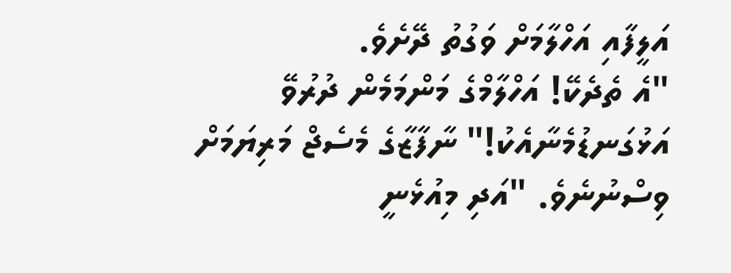އަލީފާއި އަހްލާމަށް ވަގުތު ދޭށެވެ.
"އެ ތެދެކޭ! އަހްލާމްގެ މަންމަމެން ދުރުވޭ އަޅުގަނޑުމެނާއެކު!" ނާފާޒާގެ މެސެޖް މަރިޔަމަށް ވިސްނުނެވެ. "އަދި މިއުޅެނީ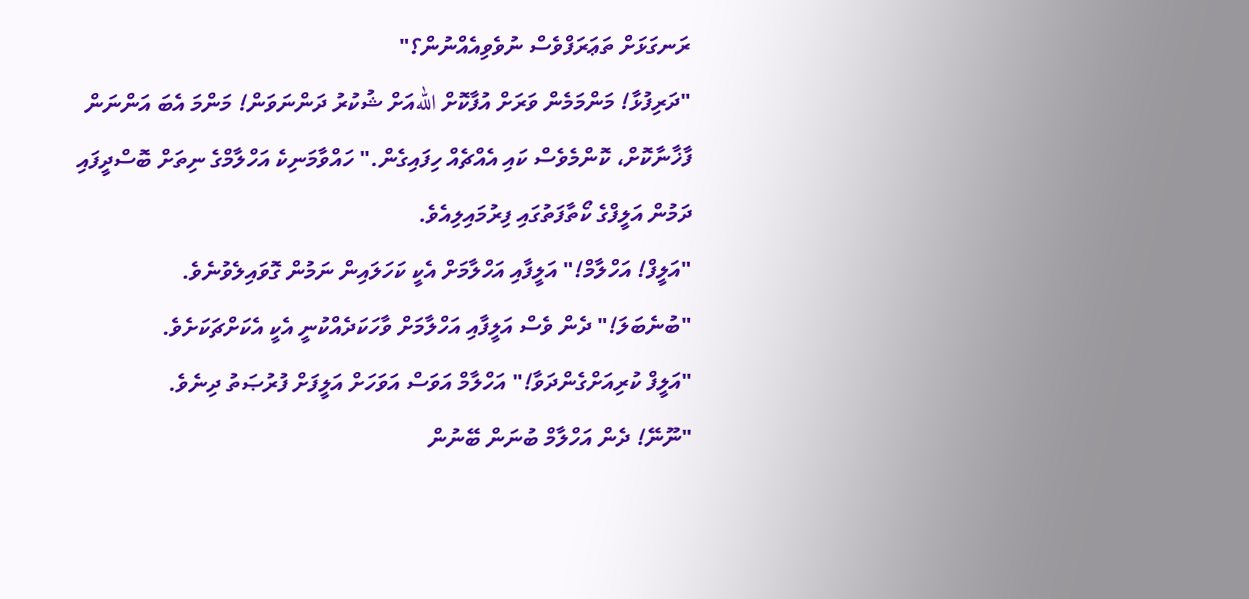ރަނގަޅަށް ތަޢަރަފްވެސް ނުވެވިއެއްނުން؟"
"ދަރިފުޅާ! މަންމަމެން ވަރަށް އުފާކޮށް اللهއަށް ޝުކުރު ދަންނަވަން! މަންމަ އެބަ އަންނަން ފާޚާނާކޮށް، ކޮންމެވެސް ކައި އެއްޗެއް ހިފައިގެން." ހައްވާމަނިކެ އަހްލާމްގެ ނިތަށް ބޮސްދީފައި ދަމުން އަލީފްގެ ކޯތާފަތުގައި ފިރުމައިލިއެވެ.
"އަލީފް! އަހްލާމް!" އަލީފާއި އަހްލާމަށް އެކީ ކަހަލައިން ނަމުން ގޮވައިލެވުނެވެ.
"ބުނެބަލަ!" ދެން ވެސް އަލީފާއި އަހްލާމަށް ވާހަކަދެއްކުނީ އެކީ އެކަށްޗަކަށެވެ.
"އަލީފް ކުރިއަށްގެންދަވާ!" އަހްލާމް އަވަސް އަވަހަށް އަލީފަށް ފުރުޞަތު ދިނެވެ.
"ނޫނޭ! ދެން އަހްލާމް ބުނަން ބޭނުން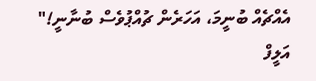އެއްޗެއް ބުނީމަ، އަހަރެން ޗުއްޕުވެސް ބުނާނީ!" އަލީފް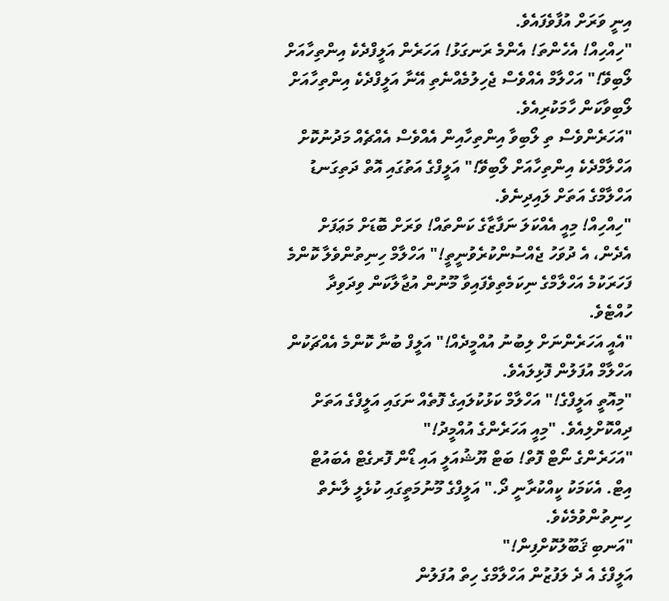އިނީ ވަރަށް އުފާވެފައެވެ.
"ހިއްހިއް! އެހެންތަ! އެންމެ ރަނގަޅު! އަހަރެން އަލީފްދެކެ އިންތިހާއަށް ލޯބިވޭ!" އަހްލާމް އެއްވެސް ޖެހިލުމެއްނެތި އޭނާ އަލީފްދެކެ އިންތިހާއަށް ލޯބިވާކަން ހާމަކުރިއެވެ.
"އަހަރެންވެސް ތި ލޯބިވާ އިންތިހާއިން އެއްވެސް އެއްޗެއް މަދުނުކޮށް އަހްލާމްދެކެ އިންތިހާއަށް ލޯބިވޭ!" އަލީފްގެ އަތުގައި އޮތް ދަތިގަނޑު އަހްލާމްގެ އަތަށް ލައިދިނެވެ.
"ހިއްހިއް! މިއީ އެއްކަލަ ނަފާޒާގެ ކަންތައް! ވަރަށް ބޮޑަށް މަޢަފަށް އެދެން، އެ ދުވަހު ޖެއްސުންކުރެވުނީތީ!" އަހްލާމް ހިނިތުންވެލާ ކޮންމެ ފަހަރަކުމެ އަހްލާމްގެ ނިކަމެތިވެފައިވާ މޫނުން އުޖާލާކަން ވިދަވިދާ ހުއްޓެވެ.
"އެއީ އަހަރެންނަށް ލިބުނު އުއްމީދެއް!" އަލީފް ބުނާ ކޮންމެ އެއްޗަކުން އަހްލާމް އުފަލުން ފޮޅިލައެވެ.
"މިއޮތީ އަލީފްގެ!" އަހްލާމް ކަޅުކުލައިގެ ފޮތެއް ނަގައި އަލީފްގެ އަތަށް ދިއްކޮށްލިއެވެ. "މިއީ އަހަރެންގެ އުއްމީދު!"
"އަހަރެންގެ ނޯޓް ފޮތް! ބަޓް ޔޫޝުއަލީ އައި ޑޯން ފޮރގެޓް އެބައުޓް އިޓް. އެކަމަކު ކީއްކުރާނީ ދޯ." އަލީފްގެ މޫނުމަތީގައި ކުޅެލީ ލާނެތް ހިނިތުންވުމެކެވެ.
"އަނބި ޤަބޫލުކޮށްފިން!"
އަލީފްގެ އެ ދެ ލަފުޒުން އަހްލާމްގެ ހިތް އުފަލުން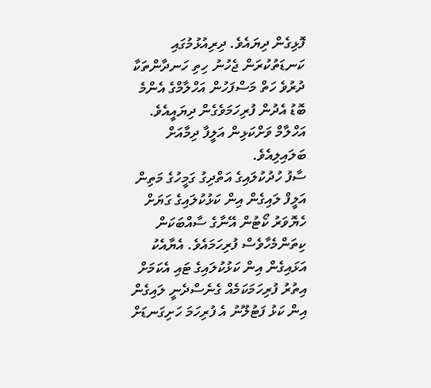ފޮޅިގެން ދިޔައެވެ. ދިރިއުޅުމުގައި ކަނޑަތުކުރަން ޖެހުނު ހިތި ހަނދާންތަކާ ދުރުވެ ހަތް މަސްފަހުން އަހްލާމްގެ އެންމެ ބޮޑު އެދުން ފުރިހަމަވެގެން ދިޔައީއެވެ. އަހްލާމް ވަށްކަޅިން އަލީފާ ދިމާއަށް ބަލައިލިއެވެ.
ސާފު ހުދުކުލައިގެ އަތްދިގު ގަމީހުގެ މަތިން އަލީފް ލައިގެން އިން ކަޅުކުލައިގެ ގަޔަށް ހެޔޮވަރު ކޯޓުން އޭނާގެ ސާއްބަކަން ކިތަންމެހާވެސް ފުރިހަމައެވެ. އެޔާއެކު އަޅައިގެން އިން ކަޅުކުލައިގެ ޓައި އެކަމަށް އިތުރު ފުރިހަމަކަމެއް ގެނެސްދެނީ ލައިގެން އިން ކަޅު ފަޓުލޫނު އެ ފުރިހަމަ ހަށިގަނޑަށް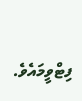ފިޓްވީމައެވެ.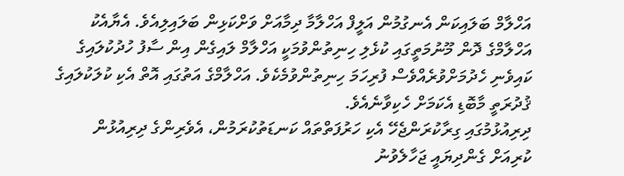އަހްލާމް ބަލައިކަން އެނގުމުން އަލީފް އަހްލާމާ ދިމާއަށް ވަށްކަޅިން ބަލައިލިއެވެ. އެޔާއެކު އަހްލާމްގެ ދޮން މޫނުމަތީގައި ކުޅެލި ހިނިތުންވުމަކީ އަހްލާމް ލައިގެން އިން ސާފު ހުދުކުލައިގެ ކައިވެނި ހެދުމަށްވުރެއްވެސް ފުރިހަމަ ހިނިތުންވުމެކެވެ. އަހްލާމްގެ އަތުގައި އޮތް އެކި ކުލަކުލައިގެ ޤުދުރަތީ މާބޮޑި އެކަމަށް ހެކިވާނެއެވެ.
ދިރިއުޅުމުގައި ގިރާކުރަންޖެހޭ އެކި ހަރުފަތްތައް ކަނޑަތުކުރަމުން، އެވެރިންގެ ދިރިއުޅުން ކުރިއަށް ގެންދިޔައީ ޖަހާލެވުނު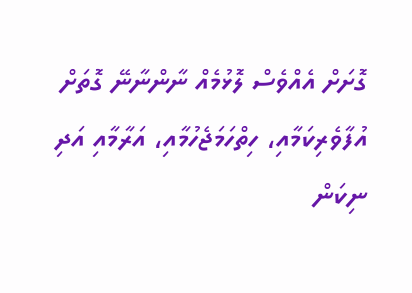ގޮށަށް އެއްވެސް ލޮޅުމެއް ނާންނާނޭ ގޮތަށް އުފާވެރިކަމާއި، ހިތްހަމަޖެހުމާއި، އަރާމާއި އަދި ނިކަން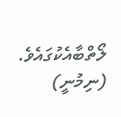ލޯތްބާއެކުގައެވެ.
(ނިމުނީ)